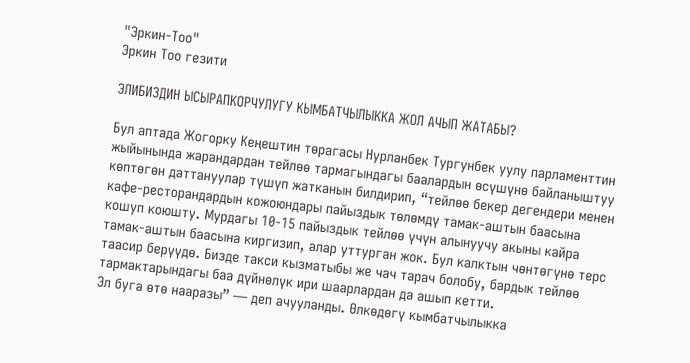"Эркин-Тоо"
Эркин Тоо гезити

ЭЛИБИЗДИН ЫСЫРАПКОРЧУЛУГУ КЫМБАТЧЫЛЫККА ЖОЛ АЧЫП ЖАТАБЫ?

Бул аптада Жогорку Кеңештин төрагасы Нурланбек Тургунбек уулу парламенттин жыйынында жарандардан тейлөө тармагындагы баалардын өсүшүнө байланыштуу көптөгөн даттануулар түшүп жатканын билдирип, “тейлөө бекер дегендери менен кафе-ресторандардын кожоюндары пайыздык төлөмдү тамак-аштын баасына кошуп коюшту. Мурдагы 10-15 пайыздык тейлөө үчүн алынуучу акыны кайра тамак-аштын баасына киргизип, алар уттурган жок. Бул калктын чөнтөгүнө терс таасир берүүдө. Бизде такси кызматыбы же чач тарач болобу, бардык тейлөө тармактарындагы баа дүйнөлүк ири шаарлардан да ашып кетти.
Эл буга өтө нааразы” — деп ачууланды. Өлкөдөгү кымбатчылыкка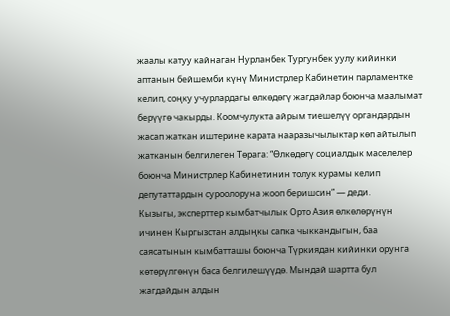жаалы катуу кайнаган Нурланбек Тургунбек уулу кийинки аптанын бейшемби күнү Министрлер Кабинетин парламентке келип, соңку учурлардагы өлкөдөгү жагдайлар боюнча маалымат берүүгө чакырды. Коомчулукта айрым тиешелүү органдардын жасап жаткан иштерине карата нааразычылыктар көп айтылып жатканын белгилеген Төрага: “Өлкөдөгү социалдык маселелер боюнча Министрлер Кабинетинин толук курамы келип депутаттардын суроолоруна жооп беришсин” — деди.
Кызыгы, эксперттер кымбатчылык Орто Азия өлкөлөрүнүн ичинен Кыргызстан алдыңкы сапка чыккандыгын, баа саясатынын кымбатташы боюнча Түркиядан кийинки орунга көтөрүлгөнүн баса белгилешүүдө. Мындай шартта бул жагдайдын алдын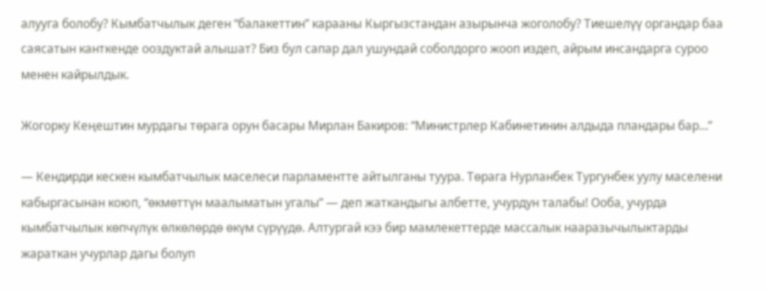алууга болобу? Кымбатчылык деген “балакеттин” карааны Кыргызстандан азырынча жоголобу? Тиешелүү органдар баа саясатын канткенде ооздуктай алышат? Биз бул сапар дал ушундай соболдорго жооп издеп, айрым инсандарга суроо менен кайрылдык.

Жогорку Кеңештин мурдагы төрага орун басары Мирлан Бакиров: “Министрлер Кабинетинин алдыда пландары бар…”

— Кендирди кескен кымбатчылык маселеси парламентте айтылганы туура. Төрага Нурланбек Тургунбек уулу маселени кабыргасынан коюп, “өкмөттүн маалыматын угалы” — деп жаткандыгы албетте, учурдун талабы! Ооба, учурда кымбатчылык көпчүлүк өлкөлөрдө өкүм сүрүүдө. Алтургай кээ бир мамлекеттерде массалык нааразычылыктарды жараткан учурлар дагы болуп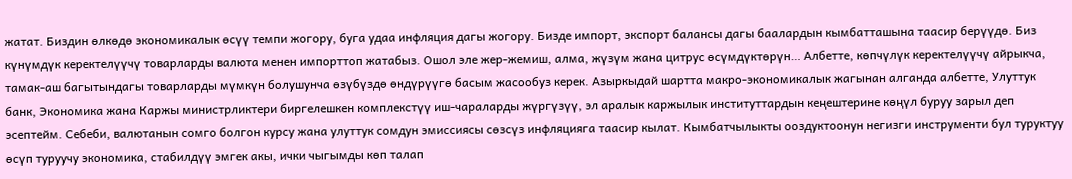жатат. Биздин өлкөдө экономикалык өсүү темпи жогору, буга удаа инфляция дагы жогору. Бизде импорт, экспорт балансы дагы баалардын кымбатташына таасир берүүдө. Биз күнүмдүк керектелүүчү товарларды валюта менен импорттоп жатабыз. Ошол эле жер-жемиш, алма, жүзүм жана цитрус өсүмдүктөрүн… Албетте, көпчүлүк керектелүүчү айрыкча, тамак-аш багытындагы товарларды мүмкүн болушунча өзүбүздө өндүрүүгө басым жасообуз керек. Азыркыдай шартта макро-экономикалык жагынан алганда албетте, Улуттук банк, Экономика жана Каржы министрликтери биргелешкен комплекстүү иш-чараларды жүргүзүү, эл аралык каржылык институттардын кеңештерине көңүл буруу зарыл деп эсептейм. Себеби, валютанын сомго болгон курсу жана улуттук сомдун эмиссиясы сөзсүз инфляцияга таасир кылат. Кымбатчылыкты ооздуктоонун негизги инструменти бул туруктуу өсүп туруучу экономика, стабилдүү эмгек акы, ички чыгымды көп талап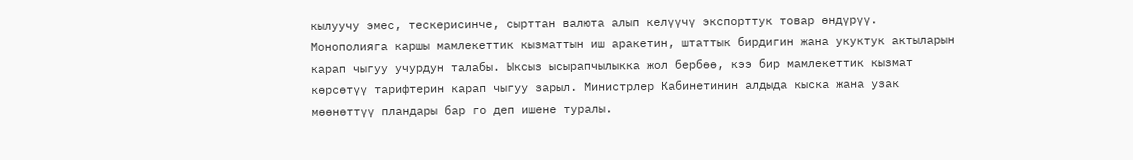кылуучу эмес, тескерисинче, сырттан валюта алып келүүчү экспорттук товар өндүрүү. Монополияга каршы мамлекеттик кызматтын иш аракетин, штаттык бирдигин жана укуктук актыларын карап чыгуу учурдун талабы. Ыксыз ысырапчылыкка жол бербөө, кээ бир мамлекеттик кызмат көрсөтүү тарифтерин карап чыгуу зарыл. Министрлер Кабинетинин алдыда кыска жана узак мөөнөттүү пландары бар го деп ишене туралы.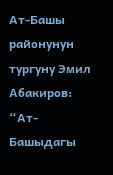Ат-Башы районунун тургуну Эмил Абакиров: “Ат-Башыдагы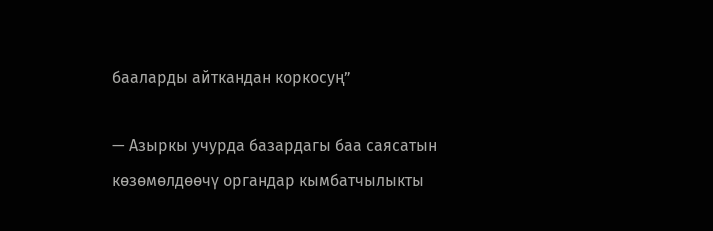бааларды айткандан коркосуң”

— Азыркы учурда базардагы баа саясатын көзөмөлдөөчү органдар кымбатчылыкты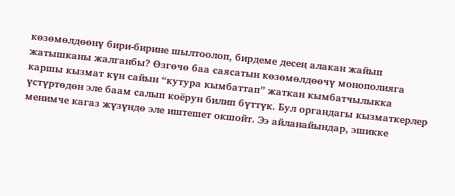көзөмөлдөөнү бири-бирине шылтоолоп, бирдеме десең алакан жайып жатышканы жалганбы? Өзгөчө баа саясатын көзөмөлдөөчү монополияга каршы кызмат күн сайын “кутура кымбаттап” жаткан кымбатчылыкка үстүртөдөн эле баам салып коёрун билип бүттүк. Бул органдагы кызматкерлер менимче кагаз жүзүндө эле иштешет окшойт. Ээ айланайындар, эшикке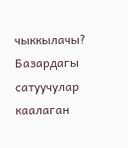чыккылачы? Базардагы сатуучулар каалаган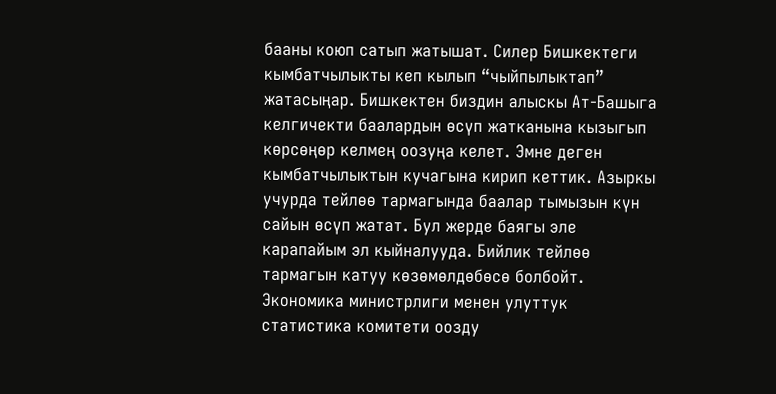бааны коюп сатып жатышат. Силер Бишкектеги кымбатчылыкты кеп кылып “чыйпылыктап” жатасыңар. Бишкектен биздин алыскы Ат-Башыга келгичекти баалардын өсүп жатканына кызыгып көрсөңөр келмең оозуңа келет. Эмне деген кымбатчылыктын кучагына кирип кеттик. Азыркы учурда тейлөө тармагында баалар тымызын күн сайын өсүп жатат. Бул жерде баягы эле карапайым эл кыйналууда. Бийлик тейлөө тармагын катуу көзөмөлдөбөсө болбойт. Экономика министрлиги менен улуттук статистика комитети оозду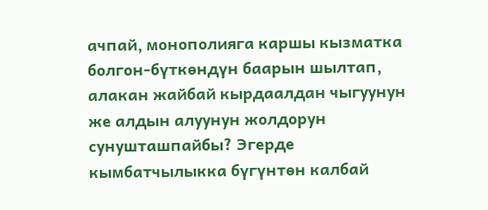ачпай, монополияга каршы кызматка болгон-бүткөндүн баарын шылтап, алакан жайбай кырдаалдан чыгуунун же алдын алуунун жолдорун сунушташпайбы? Эгерде кымбатчылыкка бүгүнтөн калбай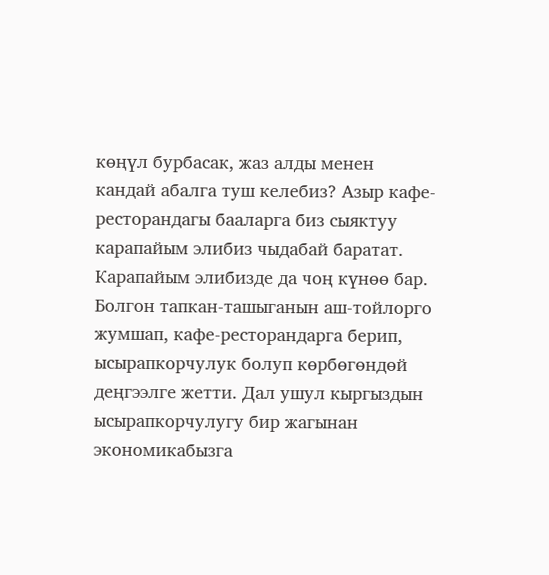көңүл бурбасак, жаз алды менен кандай абалга туш келебиз? Азыр кафе-ресторандагы бааларга биз сыяктуу карапайым элибиз чыдабай баратат. Карапайым элибизде да чоң күнөө бар. Болгон тапкан-ташыганын аш-тойлорго жумшап, кафе-ресторандарга берип, ысырапкорчулук болуп көрбөгөндөй деңгээлге жетти. Дал ушул кыргыздын ысырапкорчулугу бир жагынан экономикабызга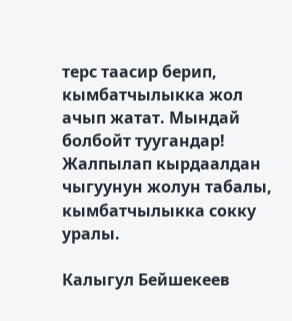терс таасир берип, кымбатчылыкка жол ачып жатат. Мындай болбойт туугандар! Жалпылап кырдаалдан чыгуунун жолун табалы, кымбатчылыкка сокку уралы.

Калыгул Бейшекеев